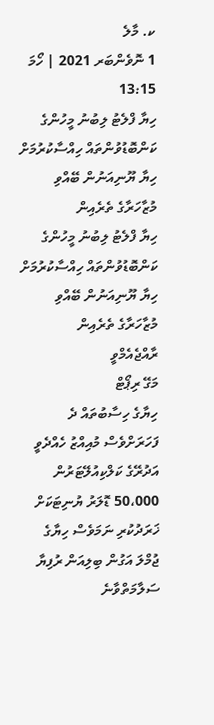ކ. މާލެ
1 ނޮވެންބަރ 2021 | ހޯމަ 13:15
ހިޔާ ފްލެޓު ލިބުނު މީހުންގެ ކަންބޮޑުވުންތައް ހިއްސާކުރުމަށް ހިޔާ ޔޫނިއަނުން ބޭއްވި މުޒާހަރާގެ ތެރެއިން
ހިޔާ ފްލެޓު ލިބުނު މީހުންގެ ކަންބޮޑުވުންތައް ހިއްސާކުރުމަށް ހިޔާ ޔޫނިއަނުން ބޭއްވި މުޒާހަރާގެ ތެރެއިން
ރާއްޖެއެމްވީ
މަގޭ ރިޕޯޓް
ހިޔާގެ ހިސާބުތައް ދެ ފަހަރަށްވެސް މުއިއްޒު ހެއްދެވީ އަދުރޭގެ ކަލްކިއުލޭޓަރުން
50،000 ޑޮލަރު ޔުނިޓަކަށް ޚަރަދުކުރި ނަމަވެސް ހިޔާގެ ޖުމްލަ އަގުން ބިލިއަން ރުފިޔާ ސަލާމަތްވާނެ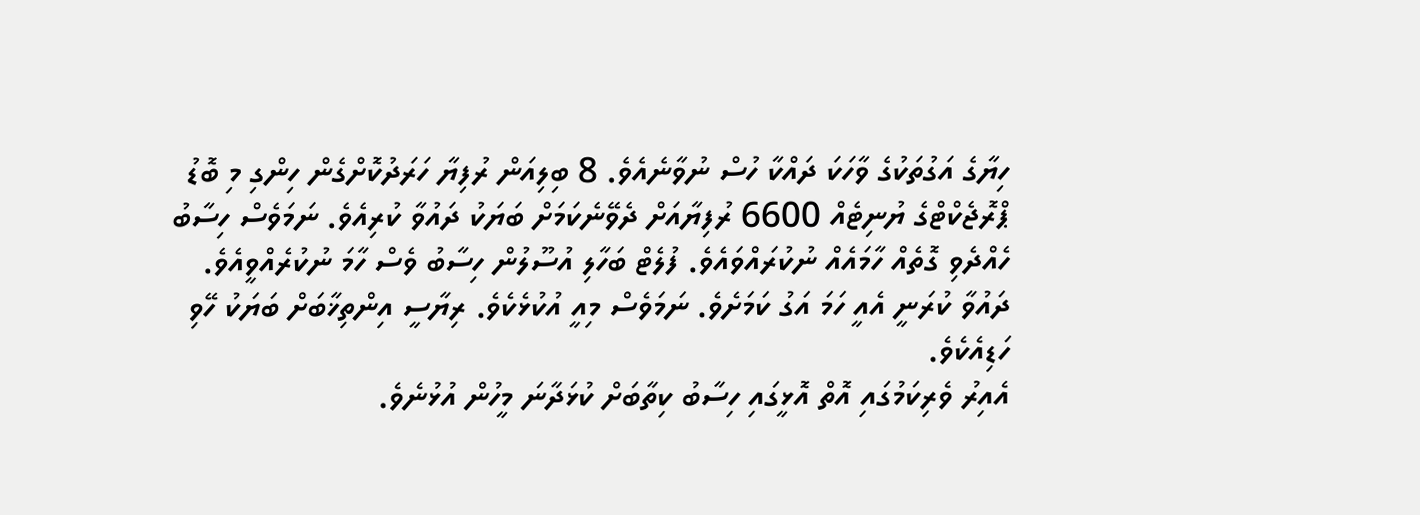ހިޔާގެ އަގުތަކުގެ ވާހަކަ ދައްކާ ހުސް ނުވާނެއެވެ. 8 ބިލިއަން ރުފިޔާ ހަރަދުކޮށްގެން ހިންގި މި ބޮޑު ޕްރޮޖެކްޓްގެ ޔުނިޓެއް 6600 ރުފިޔާއަށް ދެވޭނެކަމަށް ބަޔަކު ދައުވާ ކުރިއެވެ. ނަމަވެސް ހިސާބު ހެއްދެވި ގޮތެއް ހާމައެއް ނުކުރައްވައެވެ. ފުލެޓް ބަހާލި އުސޫލުން ހިސާބު ވެސް ހާމަ ނުކުރެއްވީއެވެ. ދައުވާ ކުރަނީ އެއީ ހަމަ އަގު ކަމަށެވެ. ނަމަވެސް މިއީ އުކުޅެކެވެ. ރިޔާސީ އިންތިޚާބަށް ބަޔަކު ހޭވި ހަޑިއެކެވެ.
އެއިރު ވެރިކަމުގައި އޮތް އޮޅީގައި ހިސާބު ކިތާބަށް ކުޅަދާނަ މީހުން އުޅުނެވެ.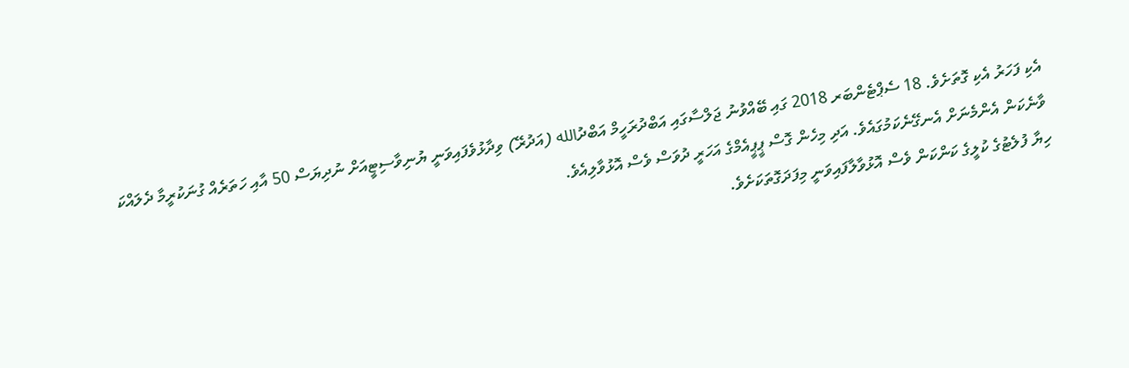އެކި ފަހަރު އެކި ގޮތަށެވެ. 18 ސެޕްޓެންބަރ 2018 ގައި ބޭއްވުނު ޖަލްސާގައި އަބްދުރަހީމް އަބްދުالله (އަދުރޭ) ވިދާޅުވެފައިވަނީ ޔުނިވާސިޓީއަށް ނުދިޔަސް 50 އާއި ހަތަރެއް ގުނަކުރީމާ ދެލައްކަ ވާނެކަން އެންމެނަށް އެނގޭނެކަމުގައެވެ. އަދި މިހެން ގޮސް ޕީޕީއެމްގެ އަހަރީ ދުވަސް ވެސް އޮޅުވާލިއެވެ.
ހިޔާ ފުލެޓުގެ ކުލީގެ ކަންކަން ވެސް އޮޅުވާލާފައިވަނީ މިފަދަގޮތަކަށެވެ.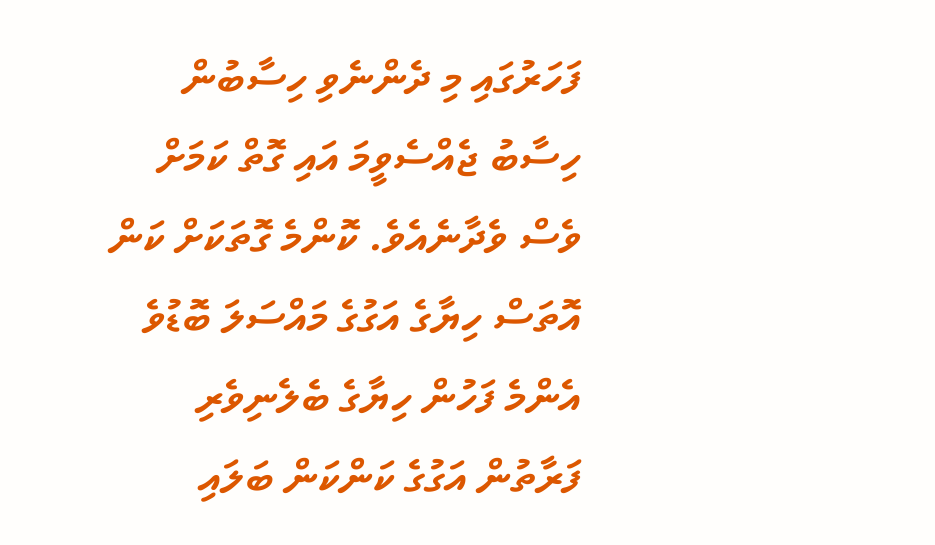ފަހަރުގައި މި ދެންނެވި ހިސާބުން ހިސާބު ޖެއްސެވީމަ އައި ގޮތް ކަމަށް ވެސް ވެދާނެއެވެ. ކޮންމެ ގޮތަކަށް ކަން އޮތަސް ހިޔާގެ އަގުގެ މައްސަލަ ބޮޑުވެ އެންމެ ފަހުން ހިޔާގެ ބެލެނިވެރި ފަރާތުން އަގުގެ ކަންކަން ބަލައި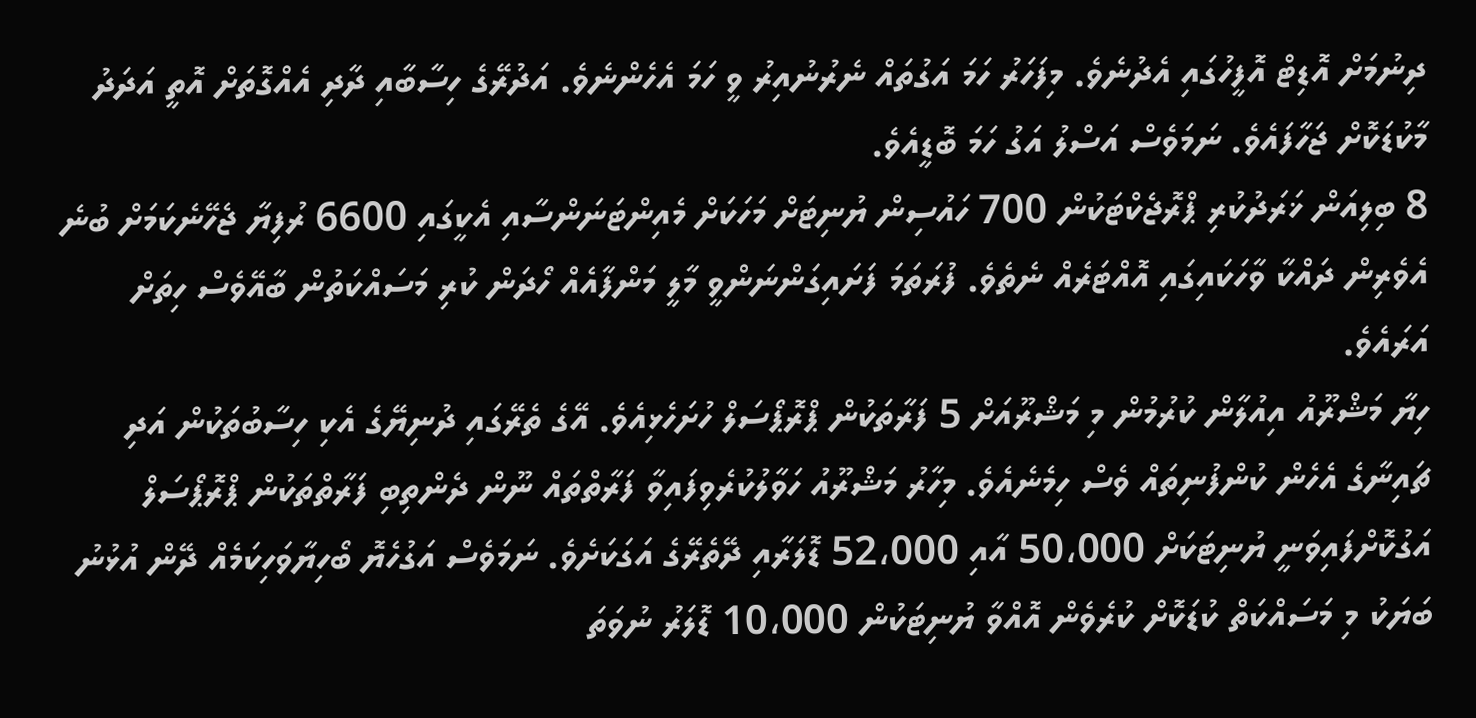ދިނުމަށް އޮޑިޓް އޮފީހުގައި އެދުނެވެ. މިފަހަރު ހަމަ އަގުތައް ނެރުނުއިރު ވީ ހަމަ އެހެންނެވެ. އަދުރޭގެ ހިސާބާއި ދާދި އެއްގޮތަށް އޮތީ އަދަދު މާކުޑަކޮށް ޖަހާފައެވެ. ނަމަވެސް އަސްލު އަގު ހަމަ ބޮޑީއެވެ.
8 ބިލިއަން ޚަރަދުކުރި ޕްރޮޖެކްޓަކުން 700 ހައުސިން ޔުނިޓަށް މަހަކަށް މެއިންޓަނަންސާއި އެކީގައި 6600 ރުފިޔާ ޖެހޭނެކަމަށް ބުނެ އެވެރިން ދައްކާ ވާހަކައިގައި އޮއްޓަރެއް ނެތެވެ. ފުރަތަމަ ފަށައިގަންނަންވީ މާލީ މަންފާއެއް ހޯދަން ކުރި މަސައްކަތުން ބާއޭވެސް ހިތަށް އަރައެވެ.
ހިޔާ މަޝްރޫއު އިއުލާން ކުރުމުން މި މަޝްރޫއަށް 5 ފަރާތަކުން ޕްރޮޕޯސަލް ހުށަހެޅިއެވެ. އޭގެ ތެރޭގައި ދުނިޔޭގެ އެކި ހިސާބުތަކުން އަދި ޗައިނާގެ އެހެން ކުންފުނިތައް ވެސް ހިމެނެއެވެ. މިހާރު މަޝްރޫއު ހަވާލުކުރެވިފައިވާ ފަރާތްތައް ނޫން ދެންތިބި ފަރާތްތަކުން ޕްރޮޕޯސަލް އަގުކޮށްފައިވަނީ ޔުނިޓަކަށް 50،000 އާއި 52،000 ޑޮލަރާއި ދޭތެރޭގެ އަގަކަށެވެ. ނަމަވެސް އަގުހެޔޮ ބޯހިޔާވަހިކަމެއް ދޭން އުޅުނު ބަޔަކު މި މަސައްކަތް ކުޑަކޮށް ކުރެވެން އޮއްވާ ޔުނިޓަކުން 10،000 ޑޮލަރު ނުވަތަ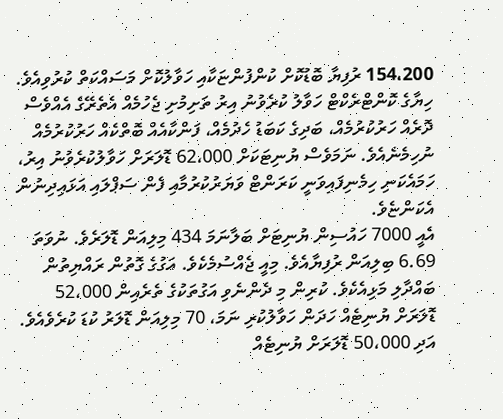154،200 ރުފިޔާ ބޮޑުކޮށް ކުންފުންޏަކާއި ހަވާލުކޮށް މަސައްކަތް ކުރުވިއެވެ. ހިޔާގެ ކޮންޓްރެކްޓް ހަވާލު ކުރެވުނު އިރު ތަށިމުށި ޖެހުމެއް އެތެރޭގެ އެއްވެސް ދޮރެއް ހަރުކުރުމެއް، ބަދިގެ ކަބަޑު ހެދުމެއް، ފަންކާއެއް ބޮތްކެއް ހަރުކުރުމެއް ނުހިމެނެއެވެ. ނަމަވެސް ޔުނިޓަކަށް 62،000 ޑޮލަރަށް ހަވާލުކުރެވުނު އިރު، ހަމައެކަނި ހިމެނިފައިވަނީ ކަރަންޓް ވަޔަރުކުރުމާއި ފެން ސަޕްލައި އަޅައިދިނުން އެކަންޏެވެ.
އެއީ 7000 ހައުސިން ޔުނިޓަށް ބަލާނަމަ 434 މިލިއަން ޑޮލަރެވެ. ނުވަތަ 6.69 ބިލިއަން ރުފިޔާއެވެ. މިއީ ޖެއްސުމެކެވެ. އަގުގެ ގޮތުން ރައްޔިތުން ބައްދާލި މަޅިއެކެވެ. ކުރިން މި ދެންނެވި އަގުތަކުގެ ތެރެއިން 52،000 ޑޮލަރަށް ޔުނިޓެއް ހަދަން ހަވާލުކުރި ނަމަ، 70 މިލިއަން ޑޮލަރު ކުޑަ ކުރެވެއެވެ. އަދި 50،000 ޑޮލަރަށް ޔުނިޓެއް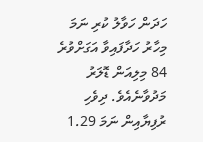ހަދަން ހަވާލު ކުރި ނަމަ މިހާރު ހަދާފައިވާ އަގަށްވުރެ 84 މިލިއަން ޑޮލަރު މަދުވާނެއެވެ. ދިވެހި ރުފިޔާއިން ނަމަ 1.29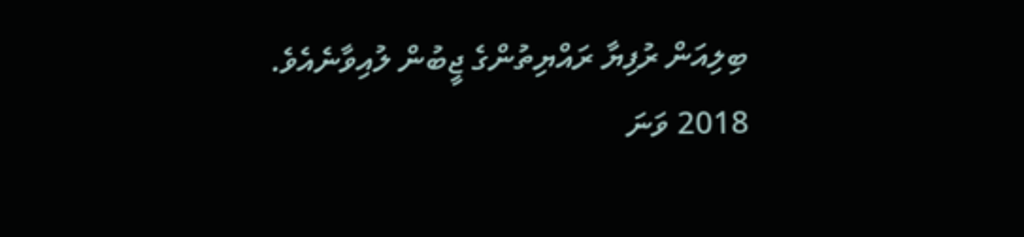ބިލިއަން ރުފިޔާ ރައްޔިތުންގެ ޖީބުން ލުއިވާނެއެވެ.
2018 ވަނަ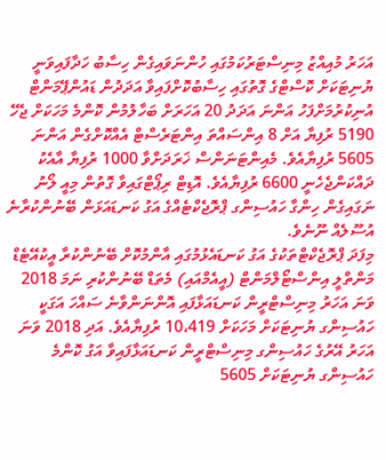އަހަރު މުއިއްޒު މިނިސްޓަރުކަމުގައި ހުންނަވައިގެން ހިސާބު ހަދާފައިވަނީ ޔުނިޓަކަށް ކޮސްޓްގެ ގޮތުގައި ހިސާބުކޮށްފައިވާ އަދަދުން ޑައުންޕޭމަންޓް އުނިކުރުމަށްފަހު އަންނަ އަދަދު 20 އަހަރަށް ބަހާލުމުން ކޮންމެ މަހަކަށް ޖެހޭ 5190 ރުފިޔާ އަށް 8 އިންސައްތަ އިންޓަރެސްޓް އެއްކޮށްގެން އަންނަ 5605 ރުފިޔާއެވެ. މެއިންޓަނަންސް ޚަރަދަށްވާ 1000 ރުފިޔާ އާއެކު ދައްކަންޖެހެނީ 6600 ރުފިޔާއެވެ. އޮޑިޓް ރިޕޯޓްގައިވާ ގޮތުން މިއީ ލޯނު ނަގައިގެން ހިންގާ ހައުސިންގ ޕްރޮޖެކްޓެއްގެ އަގު ކަނޑައަޅަން ބޭނުންކުރާނެ އުސޫލެއް ނޫނެވެ.
މިފަދަ ޕްރޮޖެކްޓްތަކުގެ އަގު ކަނޑައެޅުމުގައި އާންމުކޮށް ބޭނުންކުރާ އީކުއޭޓެޑް މަންތްލީ އިންސްޓޯލްމަންޓް (އީއެމްއައި) މެތަޑް ބޭނުންކުރި ނަމަ 2018 ވަނަ އަހަރު މިނިސްޓްރީން ކަނޑައަޅާފައި އޮންނަންވާނެ ސައްހަ އަގަކީ ހައުސިންގ ޔުނިޓަކަށް މަހަކަށް 10،419 ރުފިޔާއެވެ. އަދި 2018 ވަނަ އަހަރު އޭރުގެ ހައުސިންގ މިނިސްޓްރީން ކަނޑައަޅާފައިވާ އަގު ކޮންމެ ހައުސިންގ ޔުނިޓަކަށް 5605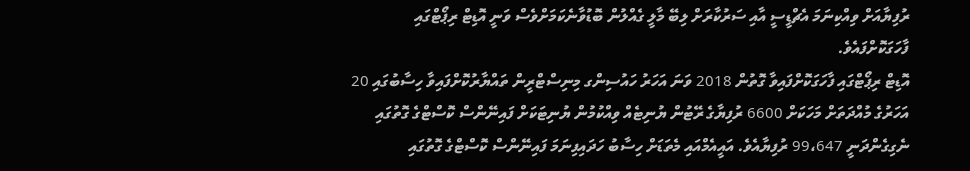ރުފިޔާއަށް ވިއްކިނަމަ އެޗްޑީސީ އާއި ސަރުކާރަށް ލިބޭ މާލީ ގެއްލުން ބޮޑުވާނެކަމަށްވެސް ވަނީ އޮޑިޓް ރިޕޯޓްގައި ފާހަގަކޮށްފައެވެ.
އޮޑިޓް ރިޕޯޓްގައި ފާހަގަކޮށްފައިވާ ގޮތުން 2018 ވަނަ އަހަރު ހައުސިންގ މިނިސްޓްރީން ތައްޔާރުކޮށްފައިވާ ހިސާބުގައި 20 އަހަރުގެ މުއްދަތަށް މަހަކަށް 6600 ރުފިޔާގެ ރޭޓުން ޔުނިޓެއް ވިއްކުމުން ޔުނިޓަކަށް ފައިނޭންސް ކޮސްޓްގެ ގޮތުގައި ނެގިގެންދަނީ 99،647 ރުފިޔާއެވެ. އައީއެމްއައި މެތަޑަށް ހިސާބު ހަދައިފިނަމަ ފައިނޭންސް ކޮސްޓްގެ ގޮތުގައި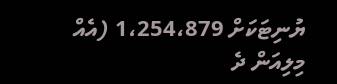ޔުނިޓަކަށް 1،254،879 (އެއް މިލިއަން ދެ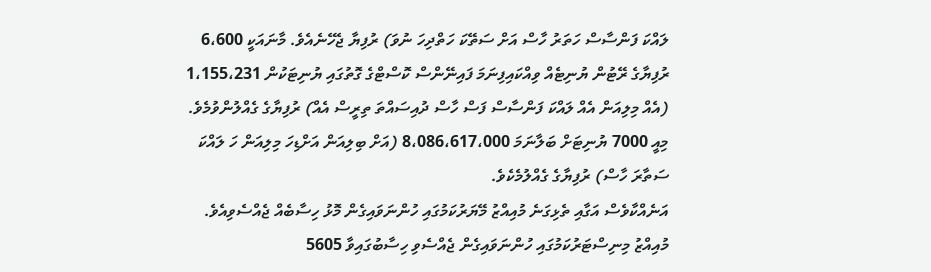ލައްކަ ފަންސާސް ހަތަރު ހާސް އަށް ސަތޭކަ ހަތްދިހަ ނުވަ) ރުފިޔާ ޖެހޭނެއެވެ. މާނައަކީ 6،600 ރުފިޔާގެ ރޭޓުން ޔުނިޓެއް ވިއްކައިފިނަމަ ފައިނޭންސް ކޮސްޓްގެ ގޮތުގައި ޔުނިޓަކުން 1،155،231 (އެއް މިލިއަން އެއް ލައްކަ ފަންސާސް ފަސް ހާސް ދުއިސައްތަ ތިރީސް އެއް) ރުފިޔާގެ ގެއްލުންވުމެވެ.
މިއީ 7000 ޔުނިޓަށް ބަލާނަމަ 8،086،617،000 (އަށް ބިލިއަން އަށްޑިހަ މިލިއަން ހަ ލައްކަ ސަތާރަ ހާސް) ރުފިޔާގެ ގެއްލުމެކެވެ.
އަނެއްކާވެސް އަގާއި ތެޅިގަނެ މުއިއްޒު މޭޔަރުކަމުގައި ހުންނަވައިގެން މޮޅު ހިސާބެއް ޖެއްސެވިއެވެ. މުއިއްޒު މިނިސްޓަރުކަމުގައި ހުންނަވައިގެން ޖެއްސެވި ހިސާބުގައިވާ 5605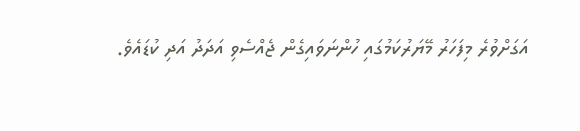އަގަށްވުރެ މިފަހަރު މޭޔަރުކަމުގައި ހުންނަވައިގެން ޖެއްސެވި އަދަދު އަދި ކުޑައެވެ.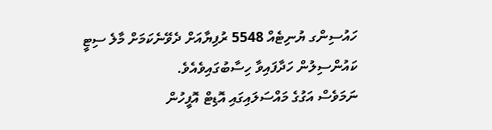ހައުސިންގ ޔުނިޓެއް 5548 ރުފިޔާއަށް ދެވޭނެކަމަށް މާލެ ސިޓީ ކައުންސިލުން ހަދާފައިވާ ހިސާބުގައިވެއެވެ.
ނަމަވެސް އަގުގެ މައްސަލައިގައި އޮޑިޓް އޮފީހުން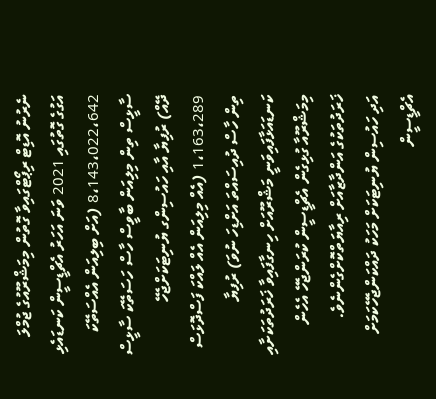ނެރުނު އޮޑިޓް ރިޕޯޓްގައިވާ ގޮތުން މިމަޝްރޫއުގެ ޖުމްލަ އަގުގެ ގޮތުގައި 2021 ވަނަ އަހަރު އެޗްޑީސީން ކަނޑައެޅި 8،143،022،642 (އަށް ބިލިއަން އެއްސަތޭކަ ސާޅީސް ތިން މިލިއަން ބާވީސް ހާސް ހަސަތޭކަ ސާޅީސް ދޭއް) ރުފިޔާ އާއި ހައުސިންގ ޔުނިޓަކަށްޖެހޭ 1،163،289 (އެއް މިލިއަން އެއް ލައްކަ ފަސްދޮޅަސް ތިން ހާސް ދުއިސައްތަ އަށްޑިހަ ނުވަ) ރުފިޔާ ކަނޑައަޅާފައިވަނީ މަޝްރޫއަށް ހިނގާފައިވާ ޚަރަދުތަކަށާއި މިމަޝްރޫއާ ގުޅިގެން އެޗްޑީސީން ކުރަންޖެހޭ އެހެން ޚަރަދުތަކުގެ އަންދާޒާއަށް ރިއާޔަތްކޮށްގެންނެވެ.
އަދި ހައުސިން ޔުނިޓަކަށް މަހަކު ދައްކަންޖެހޭކަމަށް އެޗްޑީސީން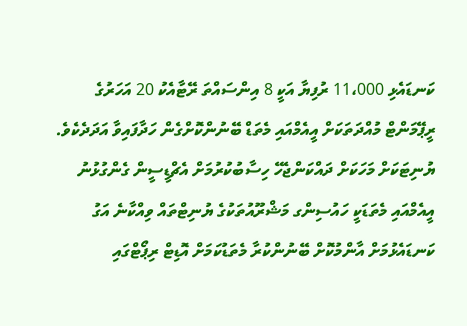ކަނޑައެޅި 11،000 ރުފިޔާ އަކީ 8 އިންސައްތަ ރޭޓާއެކު 20 އަހަރުގެ ރީޕޭމަންޓް މުއްދަތަކަށް އީއެމްއައި މެތަޑް ބޭނުންކޮށްގެން ހަދާފައިވާ އަދަދެކެވެ. ޔުނިޓަކަށް މަހަކަށް ދައްކަންޖެހޭ ހިސާބުކުރުމަށް އެޗްޑީސީން ގެންގުޅުނު އީއެމްއައި މެތަޑަކީ ހައުސިންގ މަޝްރޫއުތަކުގެ ޔުނިޓްތައް ވިއްކާނެ އަގު ކަނޑައެޅުމަށް އާންމުކޮށް ބޭނުންކުރާ މެތަޑުކަމަށް އޮޑިޓް ރިޕޯޓްގައި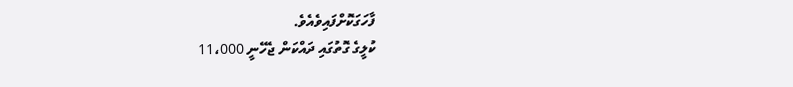ފާހަގަކޮށްފައިވެއެވެ.
ކުލީގެ ގޮތުގައި ދައްކަން ޖެހޭނީ 11،000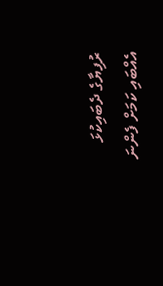ރުފިޔާގެ ދެބައިކުޅަ އެއްބައި ކަމަށް ފެންނަ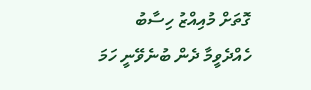ގޮތަށް މުއިއްޒު ހިސާބު ހެއްދެވީމާ ދެން ބުނެވޭނީ ހަމަ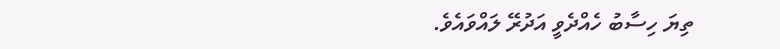ތިޔަ ހިސާބު ހެއްދެވީ އަދުރޭ ލައްވައެވެ.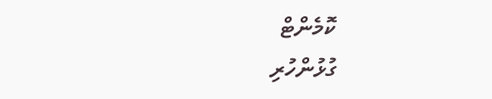ކޮމެންޓް
ގުޅުންހުރި